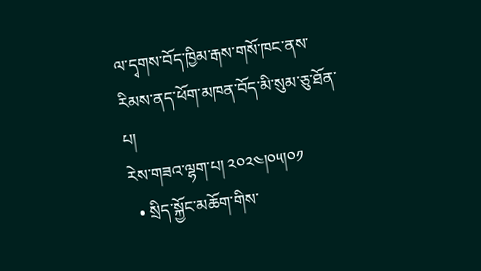ལ་དྭགས་བོད་ཁྱིམ་རྒས་གསོ་ཁང་ནས་རིམས་ནད་ཕོག་མཁན་བོད་མི་སུམ་ཅུ་ཐོན་པ།
རེས་གཟའ་ལྷག་པ། ༢༠༢༤།༠༥།༠༡
  • སྲིད་སྐྱོང་མཆོག་གིས་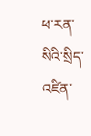ཕ་རན་སིའི་སྲིད་འཛིན་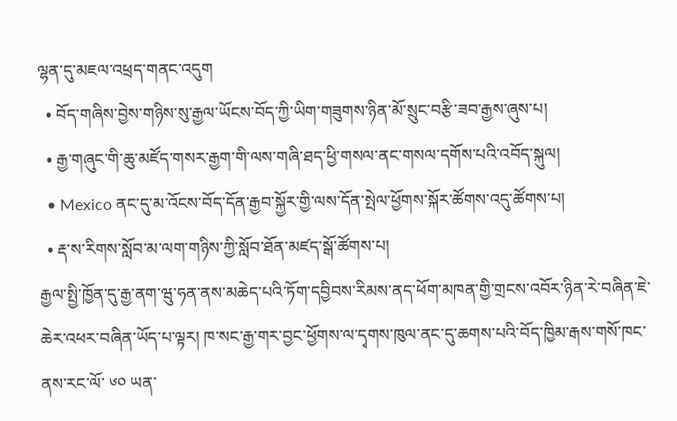ལྷན་དུ་མཇལ་འཕྲད་གནང་འདུག
  • བོད་གཞིས་བྱེས་གཉིས་སུ་རྒྱལ་ཡོངས་བོད་ཀྱི་ཡིག་གཟུགས་ཉིན་མོ་སྲུང་བརྩི་ཟབ་རྒྱས་ཞུས་པ།
  • རྒྱ་གཞུང་གི་ཆུ་མཛོད་གསར་རྒྱག་གི་ལས་གཞི་ཐད་ཕྱི་གསལ་ནང་གསལ་དགོས་པའི་འབོད་སྐུལ།
  • Mexico ནང་དུ་མ་འོངས་བོད་དོན་རྒྱབ་སྐྱོར་གྱི་ལས་དོན་སྤེལ་ཕྱོགས་སྐོར་ཚོགས་འདུ་ཚོགས་པ།
  • རྡ་ས་རིགས་སློབ་མ་ལག་གཉིས་ཀྱི་སློབ་ཐོན་མཛད་སྒོ་ཚོགས་པ།
རྒྱལ་སྤྱི་ཁྱོན་དུ་རྒྱ་ནག་ཝུ་ཧན་ནས་མཆེད་པའི་ཏོག་དབྱིབས་རིམས་ནད་ཕོག་མཁན་གྱི་གྲངས་འབོར་ཉིན་རེ་བཞིན་ཇེ་ཆེར་འཕར་བཞིན་ཡོད་པ་ལྟར། ཁ་སང་རྒྱ་གར་བྱང་ཕྱོགས་ལ་དྭགས་ཁུལ་ནང་དུ་ཆགས་པའི་བོད་ཁྱིམ་རྒས་གསོ་ཁང་ནས་རང་ལོ་ ༦༠ ཡན་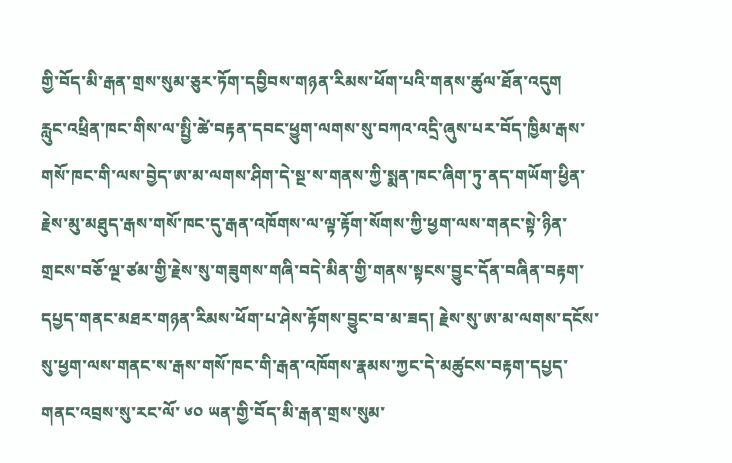གྱི་བོད་མི་རྒན་གྲས་སུམ་ཅུར་ཏོག་དབྱིབས་གཉན་རིམས་ཕོག་པའི་གནས་ཚུལ་ཐོན་འདུག
རླུང་འཕྲིན་ཁང་གིས་ལ་སྤྱི་ཚེ་བརྟན་དབང་ཕྱུག་ལགས་སུ་བཀའ་འདྲི་ཞུས་པར་བོད་ཁྱིམ་རྒས་གསོ་ཁང་གི་ལས་བྱེད་ཨ་མ་ལགས་ཤིག་དེ་སྔ་ས་གནས་ཀྱི་སྨན་ཁང་ཞིག་ཏུ་ནད་གཡོག་ཕྱིན་རྗེས་མུ་མཐུད་རྒས་གསོ་ཁང་དུ་རྒན་འཁོགས་ལ་ལྟ་རྟོག་སོགས་ཀྱི་ཕྱག་ལས་གནང་སྟེ་ཉིན་གྲངས་བཅོ་ལྔ་ཙམ་གྱི་རྗེས་སུ་གཟུགས་གཞི་བདེ་མིན་གྱི་གནས་སྟངས་བྱུང་དོན་བཞིན་བརྟག་དཔྱད་གནང་མཐར་གཉན་རིམས་ཕོག་པ་ཤེས་རྟོགས་བྱུང་བ་མ་ཟད། རྗེས་སུ་ཨ་མ་ལགས་དངོས་སུ་ཕྱག་ལས་གནང་ས་རྒས་གསོ་ཁང་གི་རྒན་འཁོགས་རྣམས་ཀྱང་དེ་མཚུངས་བརྟག་དཔྱད་གནང་འབྲས་སུ་རང་ལོ་ ༦༠ ཡན་གྱི་བོད་མི་རྒན་གྲས་སུམ་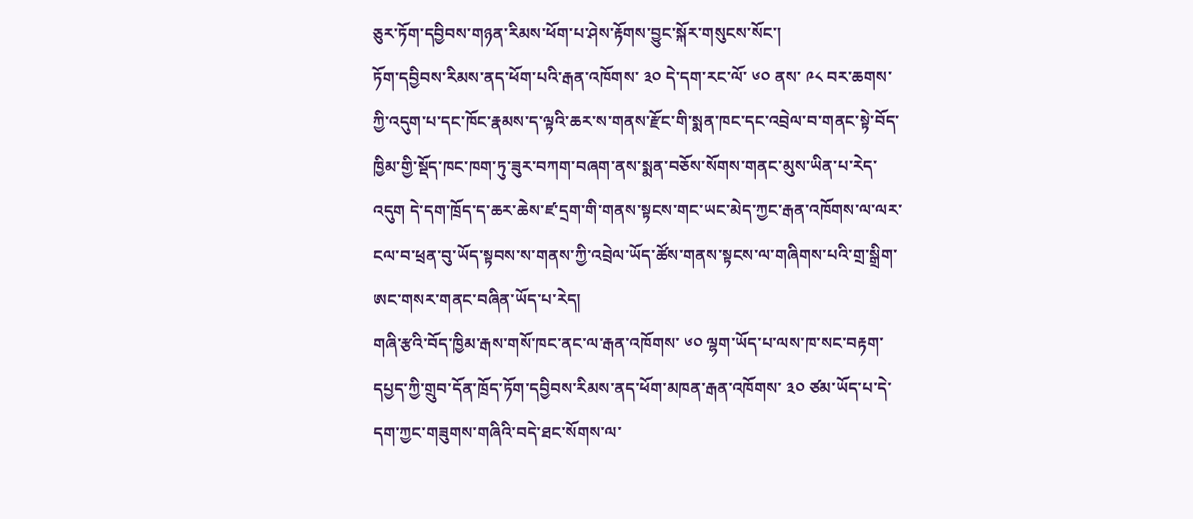ཅུར་ཏོག་དབྱིབས་གཉན་རིམས་ཕོག་པ་ཤེས་རྟོགས་བྱུང་སྐོར་གསུངས་སོང་།
ཏོག་དབྱིབས་རིམས་ནད་ཕོག་པའི་རྒན་འཁོགས་ ༣༠ དེ་དག་རང་ལོ་ ༦༠ ནས་ ༩༨ བར་ཆགས་ཀྱི་འདུག་པ་དང་ཁོང་རྣམས་ད་ལྟའི་ཆར་ས་གནས་རྫོང་གི་སྨན་ཁང་དང་འབྲེལ་བ་གནང་སྟེ་བོད་ཁྱིམ་གྱི་སྡོད་ཁང་ཁག་ཏུ་ཟུར་བཀག་བཞག་ནས་སྨན་བཅོས་སོགས་གནང་མུས་ཡིན་པ་རེད་འདུག དེ་དག་ཁྲོད་ད་ཆར་ཆེས་ཛ་དྲག་གི་གནས་སྟངས་གང་ཡང་མེད་ཀྱང་རྒན་འཁོགས་ལ་ལར་ངལ་བ་ཕྲན་བུ་ཡོད་སྟབས་ས་གནས་ཀྱི་འབྲེལ་ཡོད་ཚོས་གནས་སྟངས་ལ་གཞིགས་པའི་གྲ་སྒྲིག་ཨང་གསར་གནང་བཞིན་ཡོད་པ་རེད།
གཞི་རྩའི་བོད་ཁྱིམ་རྒས་གསོ་ཁང་ནང་ལ་རྒན་འཁོགས་ ༦༠ ལྷག་ཡོད་པ་ལས་ཁ་སང་བརྟག་དཔྱད་ཀྱི་གྲུབ་དོན་ཁྲོད་ཏོག་དབྱིབས་རིམས་ནད་ཕོག་མཁན་རྒན་འཁོགས་ ༣༠ ཙམ་ཡོད་པ་དེ་དག་ཀྱང་གཟུགས་གཞིའི་བདེ་ཐང་སོགས་ལ་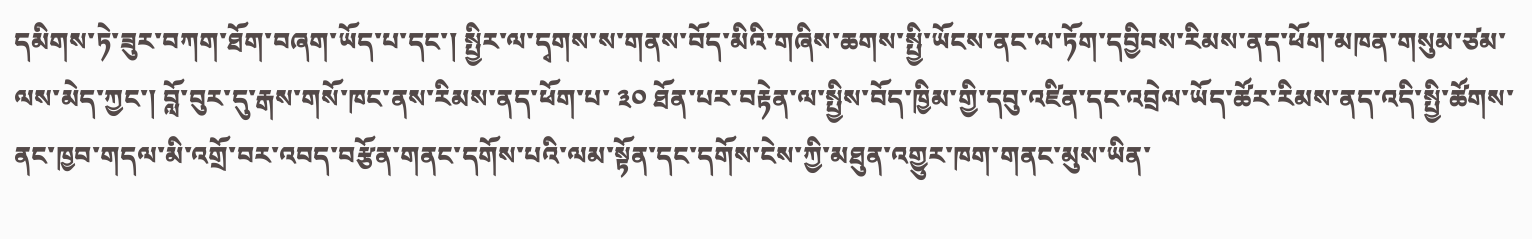དམིགས་ཏེ་ཟུར་བཀག་ཐོག་བཞག་ཡོད་པ་དང་། སྤྱིར་ལ་དྭགས་ས་གནས་བོད་མིའི་གཞིས་ཆགས་སྤྱི་ཡོངས་ནང་ལ་ཏོག་དབྱིབས་རིམས་ནད་ཕོག་མཁན་གསུམ་ཙམ་ལས་མེད་ཀྱང་། བློ་བུར་དུ་རྒས་གསོ་ཁང་ནས་རིམས་ནད་ཕོག་པ་ ༣༠ ཐོན་པར་བརྟེན་ལ་སྤྱིས་བོད་ཁྱིམ་གྱི་དབུ་འཛིན་དང་འབྲེལ་ཡོད་ཚོར་རིམས་ནད་འདི་སྤྱི་ཚོགས་ནང་ཁྱབ་གདལ་མི་འགྲོ་བར་འབད་བརྩོན་གནང་དགོས་པའི་ལམ་སྟོན་དང་དགོས་ངེས་ཀྱི་མཐུན་འགྱུར་ཁག་གནང་མུས་ཡིན་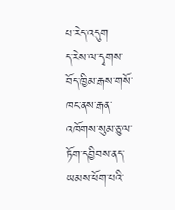པ་རེད་འདུག
ད་རེས་ལ་དྭགས་བོད་ཁྱིམ་རྒས་གསོ་ཁང་ནས་རྒན་འཁོགས་སུམ་ཅུ་ལ་ཏོག་དབྱིབས་ནད་ཡམས་ཕོག་པའི་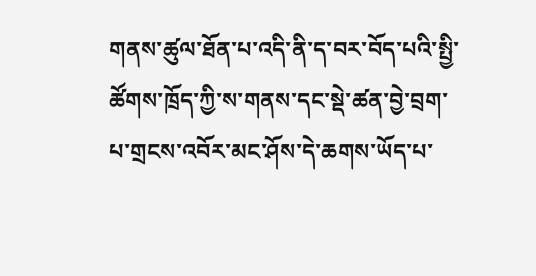གནས་ཚུལ་ཐོན་པ་འདི་ནི་ད་བར་བོད་པའི་སྤྱི་ཚོགས་ཁྲོད་ཀྱི་ས་གནས་དང་སྡེ་ཚན་བྱེ་བྲག་པ་གྲངས་འབོར་མང་ཤོས་དེ་ཆགས་ཡོད་པ་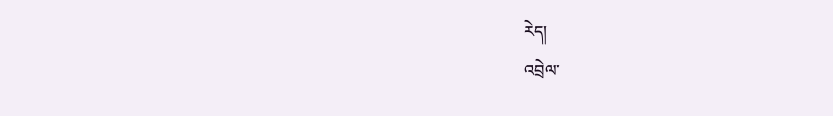རེད།
འབྲེལ་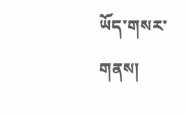ཡོད་གསར་གནས།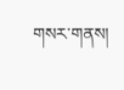གསར་གནས།